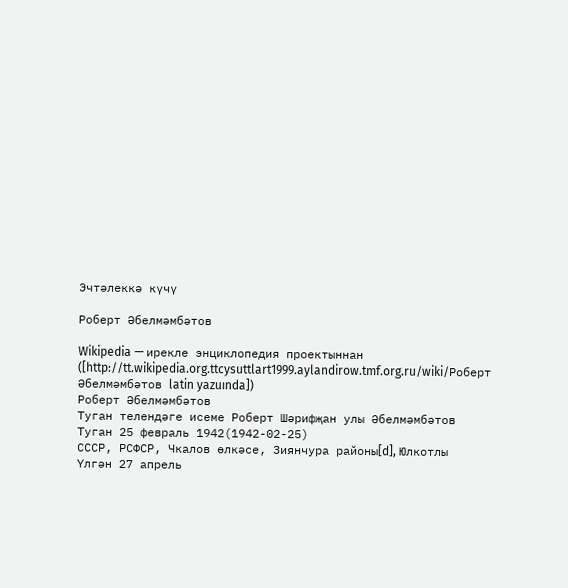Эчтәлеккә күчү

Роберт Әбелмәмбәтов

Wikipedia — ирекле энциклопедия проектыннан ([http://tt.wikipedia.org.ttcysuttlart1999.aylandirow.tmf.org.ru/wiki/Роберт Әбелмәмбәтов latin yazuında])
Роберт Әбелмәмбәтов
Туган телендәге исеме Роберт Шәрифҗан улы Әбелмәмбәтов
Туган 25 февраль 1942(1942-02-25)
СССР, РСФСР, Чкалов өлкәсе, Зиянчура районы[d], Юлкотлы
Үлгән 27 апрель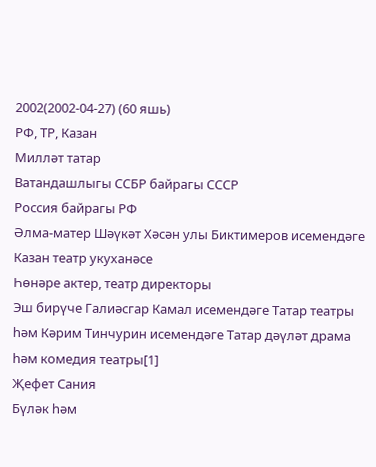2002(2002-04-27) (60 яшь)
РФ, ТР, Казан
Милләт татар
Ватандашлыгы ССБР байрагы СССР
Россия байрагы РФ
Әлма-матер Шәүкәт Хәсән улы Биктимеров исемендәге Казан театр укуханәсе
Һөнәре актер, театр директоры
Эш бирүче Галиәсгар Камал исемендәге Татар театры һәм Кәрим Тинчурин исемендәге Татар дәүләт драма һәм комедия театры[1]
Җефет Сания
Бүләк һәм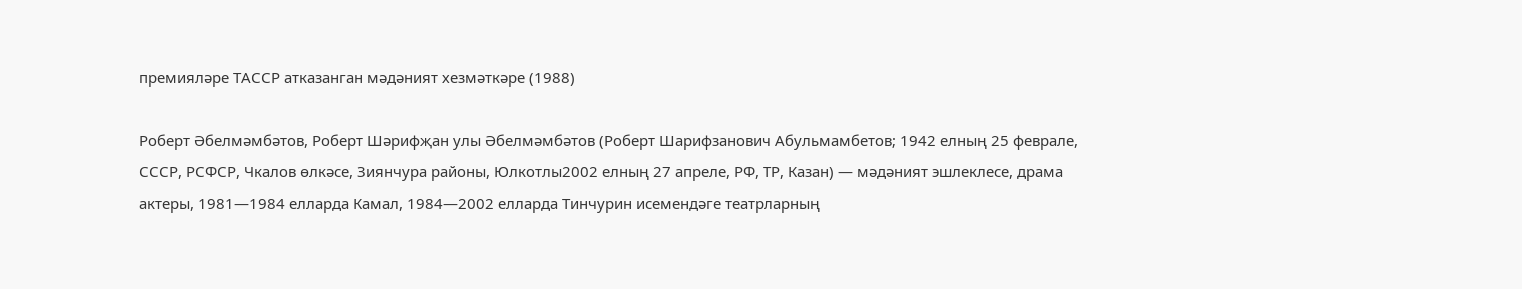премияләре ТАССР атказанган мәдәният хезмәткәре (1988)

Роберт Әбелмәмбәтов, Роберт Шәрифҗан улы Әбелмәмбәтов (Роберт Шарифзанович Абульмамбетов; 1942 елның 25 феврале, СССР, РСФСР, Чкалов өлкәсе, Зиянчура районы, Юлкотлы2002 елның 27 апреле, РФ, ТР, Казан) ― мәдәният эшлеклесе, драма актеры, 1981―1984 елларда Камал, 1984―2002 елларда Тинчурин исемендәге театрларның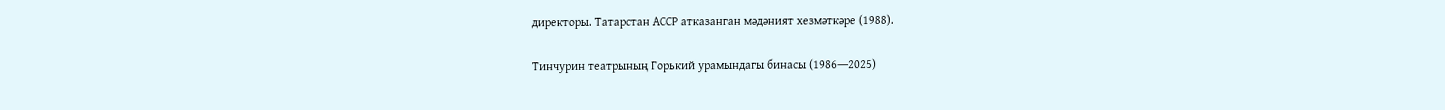директоры. Татарстан АССР атказанган мәдәният хезмәткәре (1988).

Тинчурин театрының Горький урамындагы бинасы (1986―2025)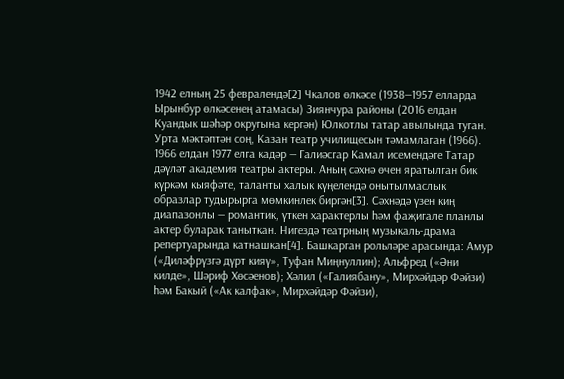1942 елның 25 февралендә[2] Чкалов өлкәсе (1938―1957 елларда Ырынбур өлкәсенең атамасы) Зиянчура районы (2016 елдан Куандык шәһәр округына кергән) Юлкотлы татар авылында туган. Урта мәктәптән соң, Казан театр училищесын тәмамлаган (1966). 1966 елдан 1977 елга кадәр ― Галиәсгар Камал исемендәге Татар дәүләт академия театры актеры. Аның сәхнә өчен яратылган бик күркәм кыяфәте, таланты халык күңелендә онытылмаслык образлар тудырырга мөмкинлек биргән[3]. Сәхнәдә үзен киң диапазонлы — романтик, үткен характерлы һәм фаҗигале планлы актер буларак таныткан. Нигездә театрның музыкаль-драма репертуарында катнашкан[4]. Башкарган рольләре арасында: Амур («Диләфрүзгә дүрт кияү», Туфан Миңнуллин); Альфред («Әни килде», Шәриф Хөсәенов); Хәлил («Галиябану», Мирхәйдәр Фәйзи) һәм Бакый («Ак калфак», Мирхәйдәр Фәйзи),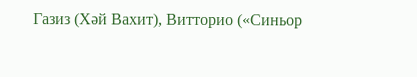Газиз (Хәй Вахит), Витторио («Синьор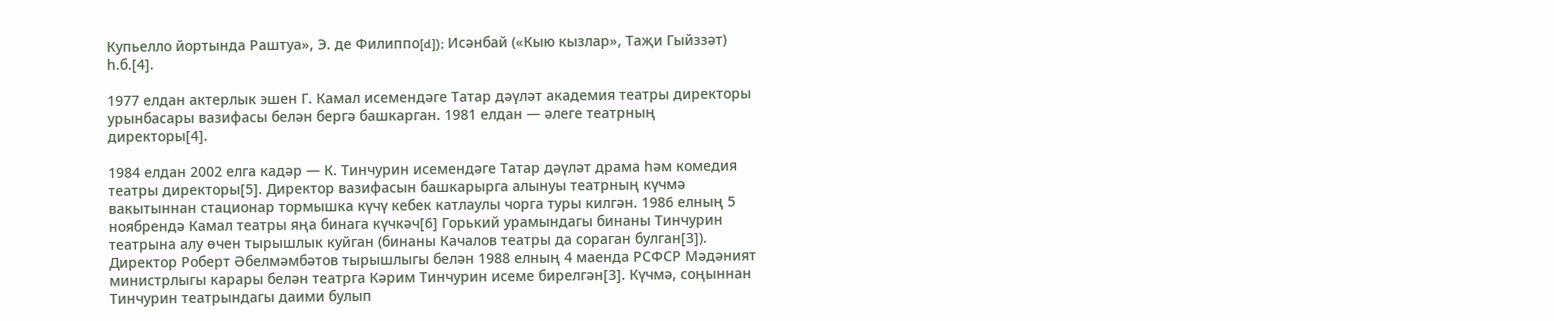Купьелло йортында Раштуа», Э. де Филиппо[d]); Исәнбай («Кыю кызлар», Таҗи Гыйззәт) һ.б.[4].

1977 елдан актерлык эшен Г. Камал исемендәге Татар дәүләт академия театры директоры урынбасары вазифасы белән бергә башкарган. 1981 елдан ― әлеге театрның директоры[4].

1984 елдан 2002 елга кадәр ― К. Тинчурин исемендәге Татар дәүләт драма һәм комедия театры директоры[5]. Директор вазифасын башкарырга алынуы театрның күчмә вакытыннан стационар тормышка күчү кебек катлаулы чорга туры килгән. 1986 елның 5 ноябрендә Камал театры яңа бинага күчкәч[6] Горький урамындагы бинаны Тинчурин театрына алу өчен тырышлык куйган (бинаны Качалов театры да сораган булган[3]). Директор Роберт Әбелмәмбәтов тырышлыгы белән 1988 елның 4 маенда РСФСР Мәдәният министрлыгы карары белән театрга Кәрим Тинчурин исеме бирелгән[3]. Күчмә, соңыннан Тинчурин театрындагы даими булып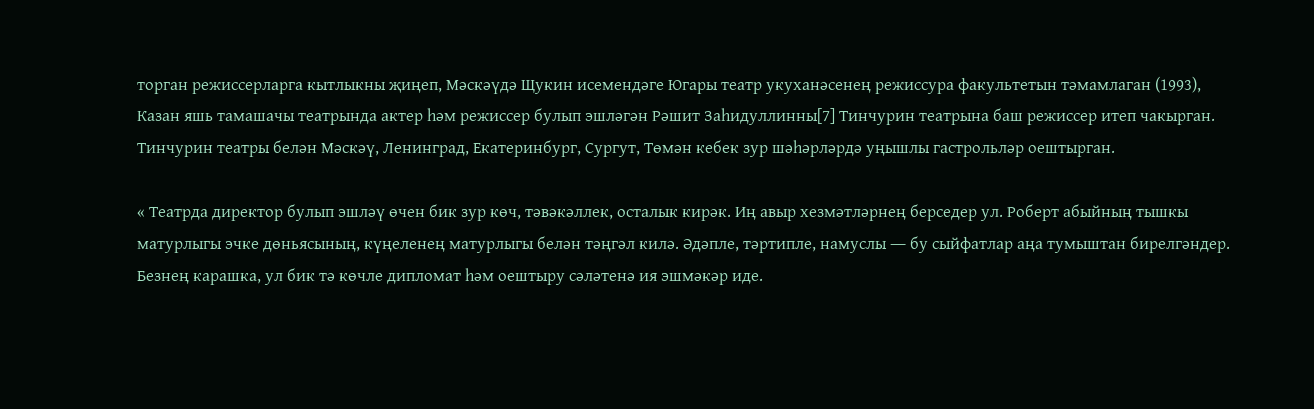торган режиссерларга кытлыкны җиңеп, Мәскәүдә Щукин исемендәге Югары театр укуханәсенең режиссура факультетын тәмамлаган (1993), Казан яшь тамашачы театрында актер һәм режиссер булып эшләгән Рәшит Заһидуллинны[7] Тинчурин театрына баш режиссер итеп чакырган. Тинчурин театры белән Мәскәү, Ленинград, Екатеринбург, Сургут, Төмән кебек зур шәһәрләрдә уңышлы гастрольләр оештырган.

« Театрда директор булып эшләү өчен бик зур көч, тәвәкәллек, осталык кирәк. Иң авыр хезмәтләрнең берседер ул. Роберт абыйның тышкы матурлыгы эчке дөньясының, күңеленең матурлыгы белән тәңгәл килә. Әдәпле, тәртипле, намуслы ― бу сыйфатлар аңа тумыштан бирелгәндер. Безнең карашка, ул бик тә көчле дипломат һәм оештыру сәләтенә ия эшмәкәр иде.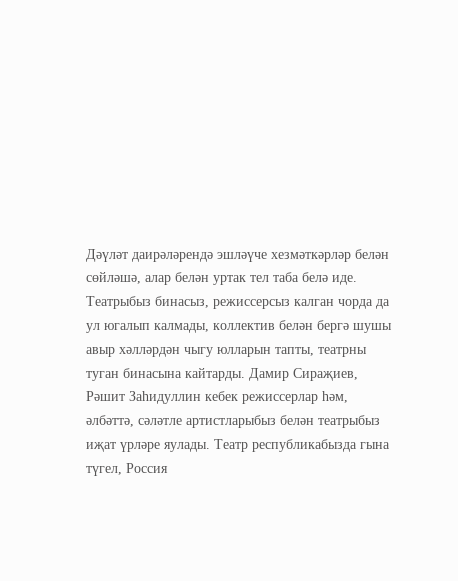Дәүләт даирәләрендә эшләүче хезмәткәрләр белән сөйләшә, алар белән уртак тел таба белә иде. Театрыбыз бинасыз, режиссерсыз калган чорда да ул югалып калмады, коллектив белән бергә шушы авыр хәлләрдән чыгу юлларын тапты, театрны туган бинасына кайтарды. Дамир Сираҗиев, Рәшит Заһидуллин кебек режиссерлар һәм, әлбәттә, сәләтле артистларыбыз белән театрыбыз иҗат үрләре яулады. Театр республикабызда гына түгел, Россия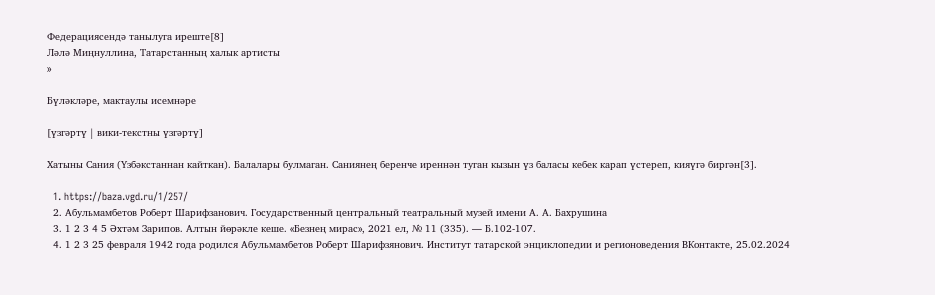Федерациясендә танылуга иреште[8]
Ләлә Миңнуллина, Татарстанның халык артисты
»

Бүләкләре, мактаулы исемнәре

[үзгәртү | вики-текстны үзгәртү]

Хатыны Сания (Үзбәкстаннан кайткан). Балалары булмаган. Саниянең беренче иреннән туган кызын үз баласы кебек карап үстереп, кияүгә биргән[3].

  1. https://baza.vgd.ru/1/257/
  2. Абульмамбетов Роберт Шарифзанович. Государственный центральный театральный музей имени А. А. Бахрушина
  3. 1 2 3 4 5 Әхтәм Зарипов. Алтын йөрәкле кеше. «Безнең мирас», 2021 ел, № 11 (335). ― Б.102-107.
  4. 1 2 3 25 февраля 1942 года родился Абульмамбетов Роберт Шарифзянович. Институт татарской энциклопедии и регионоведения ВКонтакте, 25.02.2024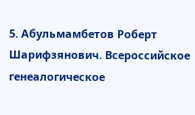5. Абульмамбетов Роберт Шарифзянович. Всероссийское генеалогическое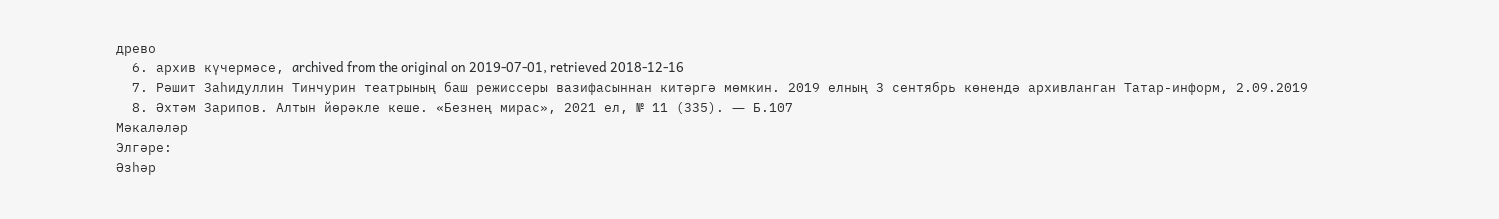древо
  6. архив күчермәсе, archived from the original on 2019-07-01, retrieved 2018-12-16
  7. Рәшит Заһидуллин Тинчурин театрының баш режиссеры вазифасыннан китәргә мөмкин. 2019 елның 3 сентябрь көнендә архивланган Татар-информ, 2.09.2019
  8. Әхтәм Зарипов. Алтын йөрәкле кеше. «Безнең мирас», 2021 ел, № 11 (335). ― Б.107
Мәкаләләр
Элгәре:
Әзһәр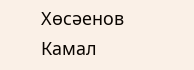Хөсәенов
Камал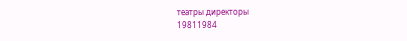театры директоры
19811984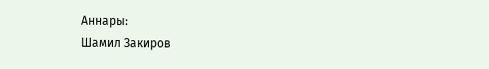Аннары:
Шамил Закиров